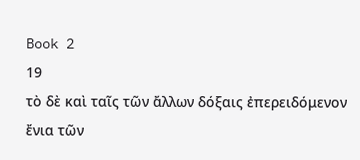Book 2
19
τὸ δὲ καὶ ταῖς τῶν ἄλλων δόξαις ἐπερειδόμενον ἔνια τῶν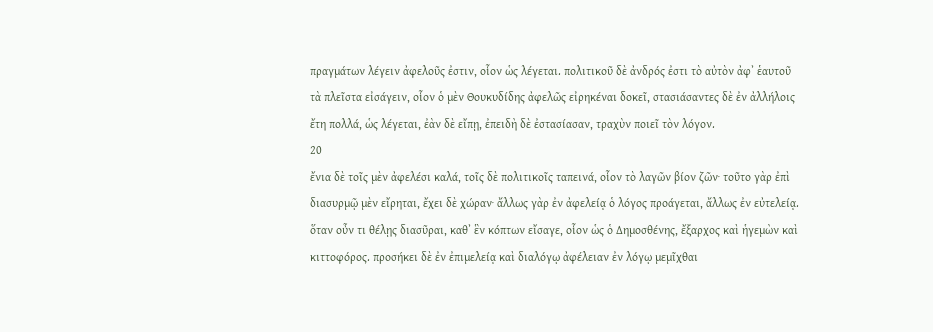πραγμάτων λέγειν ἀφελοῦς ἐστιν, οἷον ὡς λέγεται. πολιτικοῦ δὲ ἀνδρός ἐστι τὸ αὐτὸν ἀφʼ ἑαυτοῦ τὰ πλεῖστα εἰσάγειν, οἷον ὁ μὲν Θουκυδίδης ἀφελῶς εἰρηκέναι δοκεῖ, στασιάσαντες δὲ ἐν ἀλλήλοις ἔτη πολλά, ὡς λέγεται, ἐὰν δὲ εἴπῃ, ἐπειδὴ δὲ ἐστασίασαν, τραχὺν ποιεῖ τὸν λόγον.
20
ἔνια δὲ τοῖς μὲν ἀφελέσι καλά, τοῖς δὲ πολιτικοῖς ταπεινά, οἷον τὸ λαγῶν βίον ζῶν· τοῦτο γὰρ ἐπὶ διασυρμῷ μὲν εἴρηται, ἔχει δὲ χώραν· ἄλλως γὰρ ἐν ἀφελείᾳ ὁ λόγος προάγεται, ἄλλως ἐν εὐτελείᾳ. ὅταν οὖν τι θέλῃς διασῦραι, καθʼ ἓν κόπτων εἴσαγε, οἷον ὡς ὁ Δημοσθένης, ἔξαρχος καὶ ἡγεμὼν καὶ κιττοφόρος. προσήκει δὲ ἐν ἐπιμελείᾳ καὶ διαλόγῳ ἀφέλειαν ἐν λόγῳ μεμῖχθαι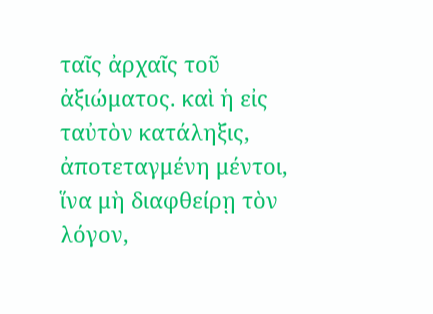ταῖς ἀρχαῖς τοῦ ἀξιώματος. καὶ ἡ εἰς ταὐτὸν κατάληξις, ἀποτεταγμένη μέντοι, ἵνα μὴ διαφθείρῃ τὸν λόγον,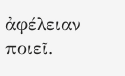ἀφέλειαν ποιεῖ.